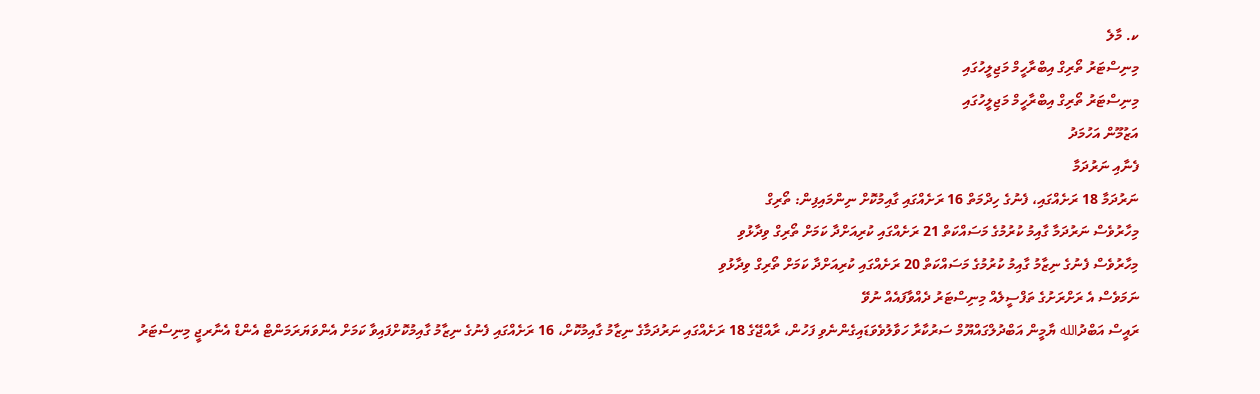ކ. މާލެ
މިނިސްޓަރު ތޯރިގް އިބްރާހީމް މަޖިލީހުގައި
މިނިސްޓަރު ތޯރިގް އިބްރާހީމް މަޖިލީހުގައި
އަޒުމޫން އަހުމަދު
ފެނާއި ނަރުދަމާ
ނަރުދަމާ 18 ރަށެއްގައި، ފެނުގެ ހިދްމަތް 16 ރަށެއްގައި ގާއިމުކޮށް ނިންމައިފިން: ތޯރިގް
މިހާރުވެސް ނަރުދަމާ ގާއިމު ކުރުމުގެ މަސައްކަތް 21 ރަށެއްގައި ކުރިއަށްދާ ކަމަށް ތޯރިގް ވިދާޅުވި
މިހާރުވެސް ފެނުގެ ނިޒާމު ގާއިމު ކުރުމުގެ މަސައްކަތް 20 ރަށެއްގައި ކުރިއަށްދާ ކަމަށް ތޯރިގް ވިދާޅުވި
ނަމަވެސް އެ ރަށްރަށުގެ ތަފްސީލެއް މިނިސްޓަރު ދެއްވާފައެއް ނުވޭ
ރައީސް އަބްދުالله ޔާމީން އަބްދުލްގައްޔޫމް ސަރުކާރާ ހަވާލުވެވަޑައިގެންނެވި ފަހުން، ރާއްޖޭގެ 18 ރަށެއްގައި ނަރުދަމާގެ ނިޒާމު ގާއިމުކޮށް، 16 ރަށެއްގައި ފެނުގެ ނިޒާމު ގާއިމުކޮށްފައިވާ ކަމަށް އެންވަޔަރަމަންޓް އެންޑް އެނާރޖީ މިނިސްޓަރު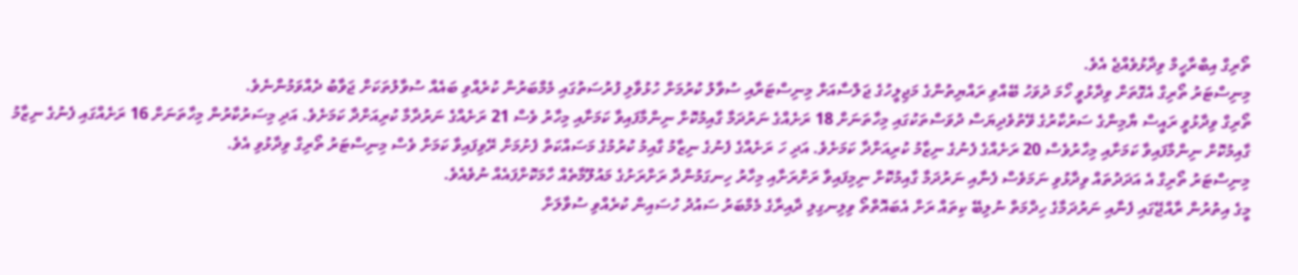ތޯރިގް އިބްރާހީމް ވިދާޅުވެއްޖެ އެވެ.
މިނިސްޓަރު ތޯރިގް އެގޮތަށް ވިދާޅުވީ ހޯމަ ދުވަހު ބޭއްވި ރައްޔިތުންގެ މަޖިލީހުގެ ޖަލްސާއަށް މިނިސްޓަރާއި ސުވާލު ކުރުމަށް ހުޅުވާލި ފުރުސަތުގައި މެމްބަރުން ކުރެއްވި ބައެއް ސުވާލުތަކަށް ޖަވާބު ދެއްވަމުންނެވެ.
ތޯރިގް ވިދާޅުވީ ރައީސް ޔާމިންގެ ސަރުކާރުގެ ވޭތުވެދިޔަސް ދުވަސްތަކުގައި މިހާތަނަށް 18 ރަށެއްގެ ނަރުދަމާ ގާއިމުކޮށް ނިންމާފައިވާ ކަމަށާއި މިހާރު ވެސް 21 ރަށެއްގެ ނަރުދާމާ ކުރިއަށްދާ ކަމަށެވެ. އަދި މިސަރުކާރުން މިހާތަނަށް 16 ރަށެއްގައި ފެނުގެ ނިޒާމު ގާއިމުކޮށް ނިންމާފައިވާ ކަމަށާއި މިހާރުވެސް 20 ރަށެއްގެ ފެނުގެ ނިޒާމު ކުރިއަށްދާ ކަމަށެވެ. އަދި ހަ ރަށެއްގެ ފެނުގެ ނިޒާމު ގާއިމު ކުރުމުގެ މަސައްކަތް ފެށުމަށް ރޭވިފައިވާ ކަމަށް ވެސް މިނިސްޓަރު ތޯރިގް ވިދާޅުވި އެވެ.
މިނިސްޓަރު ތޯރިގް އެ އަދަދުތައް ވިދާޅުވި ނަމަވެސް ފެނާއި ނަރުދަމާ ގާއިމުކޮށް ނިމިފައިވާ ރަށްރަށާއި މިހާރު ހިނގަމުންދާ ރަށްރަށުގެ މައުލޫމާތެއް ހާމަކޮށްފައެއް ނުވެއެވެ.
މީގެ އިތުރުން ރާއްޖޭގައި ފެނާއި ނަރުދަމާގެ ހިދްމަތް ނުލިބޭ ކިތައް ރަށް އެބައޮތްތޯ ވިލިނގިލި ދާއިރާގެ މެމްބަރު ސައުދު ހުސައިން ކުރެއްވި ސުވާލަށް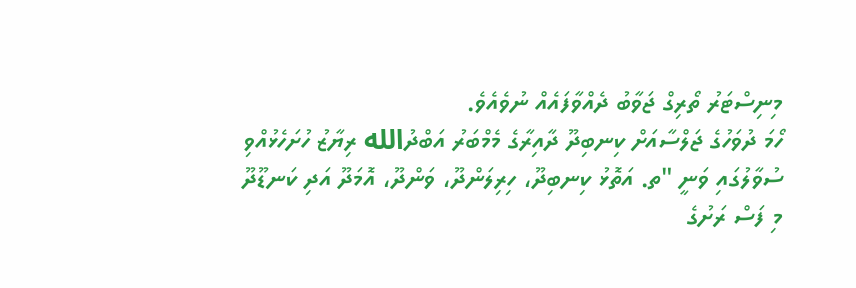މިނިސްޓަރު ތޯރިގް ޖަވާބު ދެއްވާފައެއް ނުވެއެވެ.
ހޯމަ ދުވަހުގެ ޖަލްސާއަށް ކިނބިދޫ ދާއިރާގެ މެމްބަރު އަބްދުالله ރިޔާޒު ހުށަހެޅުއްވި ސުވާލުގައި ވަނީ "ތ. އަތޮޅު ކިނބިދޫ، ހިރިލަންދޫ، ވަންދޫ، އޮމަދޫ އަދި ކަނޑޫދޫ މި ފަސް ރަށުގެ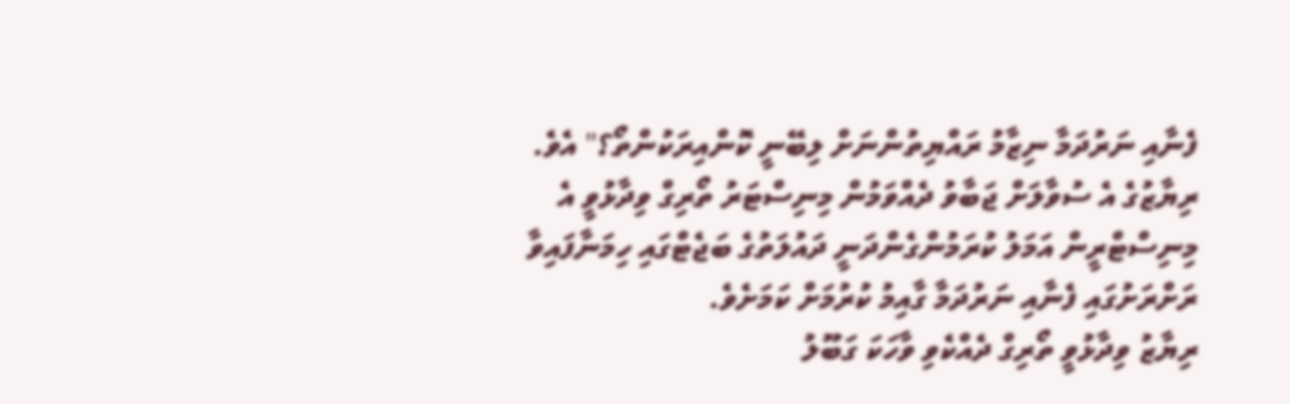ފެނާއި ނަރުދަމާ ނިޒާމު ރައްޔިތުންނަށް ލިބޭނީ ކޮންއިރަކުންތޯ؟" އެވެ.
ރިޔާޒުގެ އެ ސުވާލަށް ޖަބާވު ދެއްވަމުން މިނިސްޓަރު ތޯރިގް ވިދާޅުވީ އެ މިނިސްޓްރީން އަމަލު ކުރަމުންގެންދަނީ ދައުލަތުގެ ބަޖެޓްގައި ހިމަނާފައިވާ ރަށްރަށުގައި ފެނާއި ނަރުދަމާ ގާއިމު ކުރުމަށް ކަމަށެވެ.
ރިޔާޒު ވިދާޅުވީ ތޯރިގް ދެއްކެވި ވާހަކަ ގަބޫލު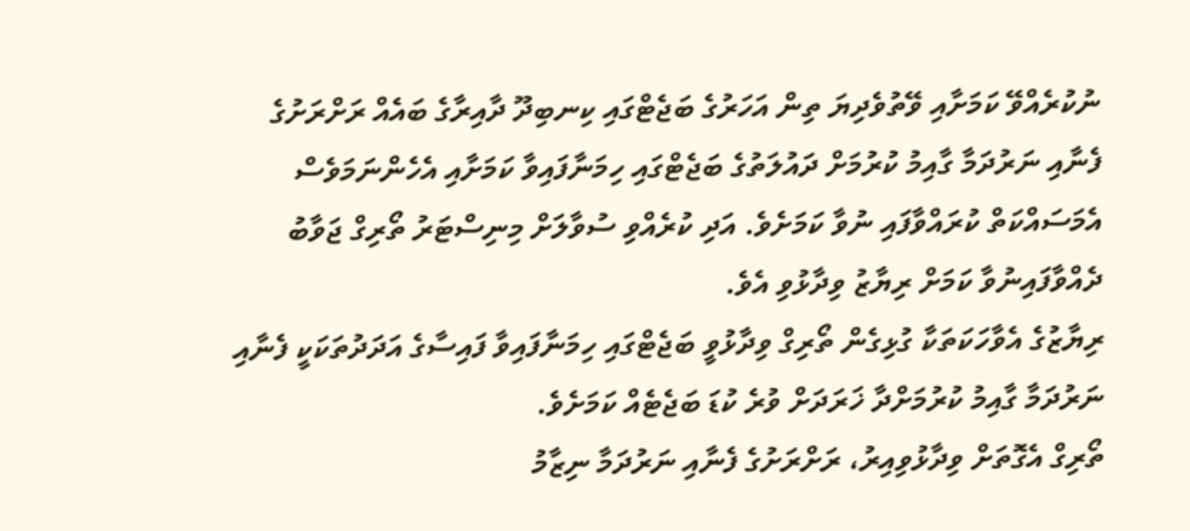ނުކުރެއްވޭ ކަމަށާއި ވޭތުވެދިޔަ ތިން އަހަރުގެ ބަޖެޓްގައި ކިނބިދޫ ދާއިރާގެ ބައެއް ރަށްރަށުގެ ފެނާއި ނަރުދަމާ ގާއިމު ކުރުމަށް ދައުލަތުގެ ބަޖެޓްގައި ހިމަނާފައިވާ ކަމަށާއި އެހެންނަމަވެސް އެމަސައްކަތް ކުރައްވާފައި ނުވާ ކަމަށެވެ. އަދި ކުރެއްވި ސުވާލަށް މިނިސްޓަރު ތޯރިގް ޖަވާބު ދެއްވާފައިނުވާ ކަމަށް ރިޔާޒު ވިދާޅުވި އެވެ.
ރިޔާޒުގެ އެވާހަކަތަކާ ގުޅިގެން ތޯރިގް ވިދާޅުވީ ބަޖެޓްގައި ހިމަނާފައިވާ ފައިސާގެ އަދަދުތަކަކީ ފެނާއި ނަރުދަމާ ގާއިމު ކުރުމަށްދާ ޚަރަދަށް ވުރެ ކުޑަ ބަޖެޓެއް ކަމަށެވެ.
ތޯރިގް އެގޮތަށް ވިދާޅުވިއިރު، ރަށްރަށުގެ ފެނާއި ނަރުދަމާ ނިޒާމު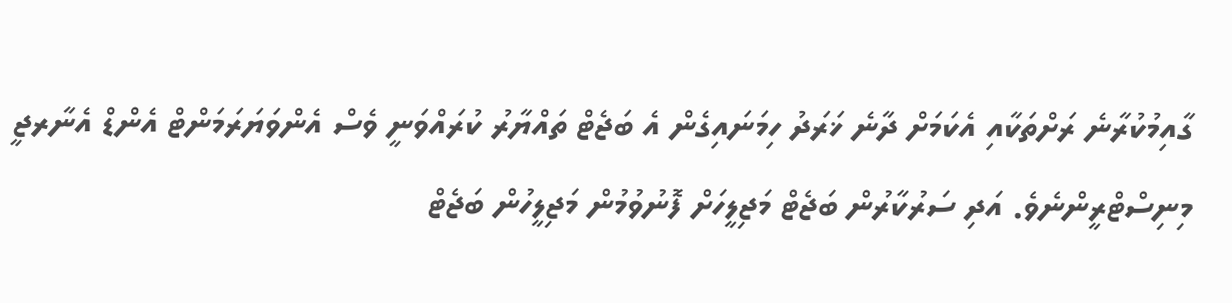ގާއިމުކުރާނެ ރަށްތަކާއި އެކަމަށް ދާނެ ޚަރަދު ހިމަނައިގެން އެ ބަޖެޓް ތައްޔާރު ކުރައްވަނީ ވެސް އެންވަޔަރަމަންޓް އެންޑް އެނާރޖީ މިނިސްޓްރީންނެވެ. އަދި ސަރުކާރުން ބަޖެޓް މަޖިލީހަށް ފޮނުވުމުން މަޖިލީހުން ބަޖެޓް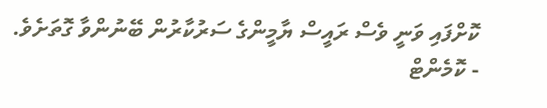ކޮށްފައި ވަނީ ވެސް ރައީސް ޔާމީންގެ ސަރުކާރުން ބޭނުންވާ ގޮތަށެވެ.
- ކޮމެންޓް